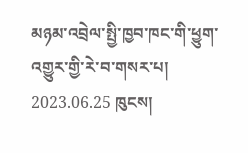མཉམ་འབྲེལ་སྤྱི་ཁྱབ་ཁང་གི་ཕྱུག་འགྱུར་གྱི་རེ་བ་གསར་པ།
2023.06.25 ཁུངས།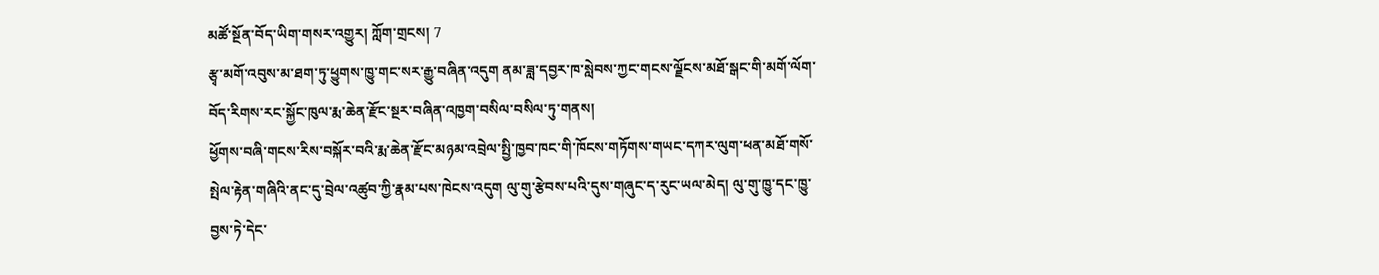མཚོ་སྔོན་བོད་ཡིག་གསར་འགྱུར། ཀློག་གྲངས། 7
རྩྭ་མགོ་འབུས་མ་ཐག་ཏུ་ཕྱུགས་ཁྱུ་གང་སར་རྒྱུ་བཞིན་འདུག ནམ་ཟླ་དབྱར་ཁ་སླེབས་ཀྱང་གངས་ལྗོངས་མཐོ་སྒང་གི་མགོ་ལོག་བོད་རིགས་རང་སྐྱོང་ཁུལ་རྨ་ཆེན་རྫོང་སྔར་བཞིན་འཁྱག་བསིལ་བསིལ་ཏུ་གནས།
ཕྱོགས་བཞི་གངས་རིས་བསྐོར་བའི་རྨ་ཆེན་རྫོང་མཉམ་འབྲེལ་སྤྱི་ཁྱབ་ཁང་གི་ཁོངས་གཏོགས་གཡང་དཀར་ལུག་ཕན་མཐོ་གསོ་སྤེལ་རྟེན་གཞིའི་ནང་དུ་བྲེལ་འཚུབ་ཀྱི་རྣམ་པས་ཁེངས་འདུག ལུ་གུ་རྩེབས་པའི་དུས་གཞུང་ད་རུང་ཡལ་མེད། ལུ་གུ་ཁྱུ་དང་ཁྱུ་བྱས་ཏེ་དེང་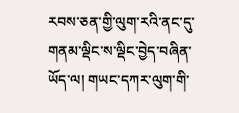རབས་ཅན་གྱི་ལུག་རའི་ནང་དུ་གནམ་ལྡིང་ས་ལྡིང་བྱེད་བཞིན་ཡོད་ལ། གཡང་དཀར་ལུག་གི་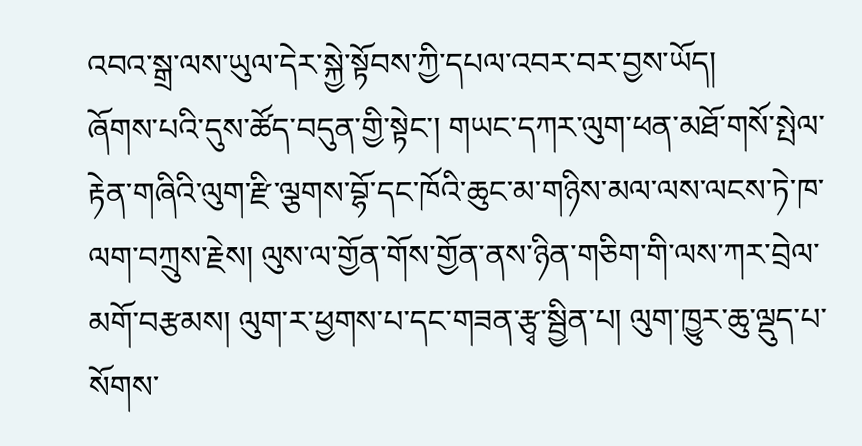འབའ་སྒྲ་ལས་ཡུལ་དེར་སྐྱེ་སྟོབས་ཀྱི་དཔལ་འབར་བར་བྱས་ཡོད།
ཞོགས་པའི་དུས་ཚོད་བདུན་གྱི་སྟེང་། གཡང་དཀར་ལུག་ཕན་མཐོ་གསོ་སྤེལ་རྟེན་གཞིའི་ལུག་རྫི་ལྕགས་བྷོ་དང་ཁོའི་ཆུང་མ་གཉིས་མལ་ལས་ལངས་ཏེ་ཁ་ལག་བཀྲུས་རྗེས། ལུས་ལ་གྱོན་གོས་གྱོན་ནས་ཉིན་གཅིག་གི་ལས་ཀར་བྲེལ་མགོ་བརྩམས། ལུག་ར་ཕྱགས་པ་དང་གཟན་རྩྭ་སྦྱིན་པ། ལུག་ཁྱུར་ཆུ་ལྡུད་པ་སོགས་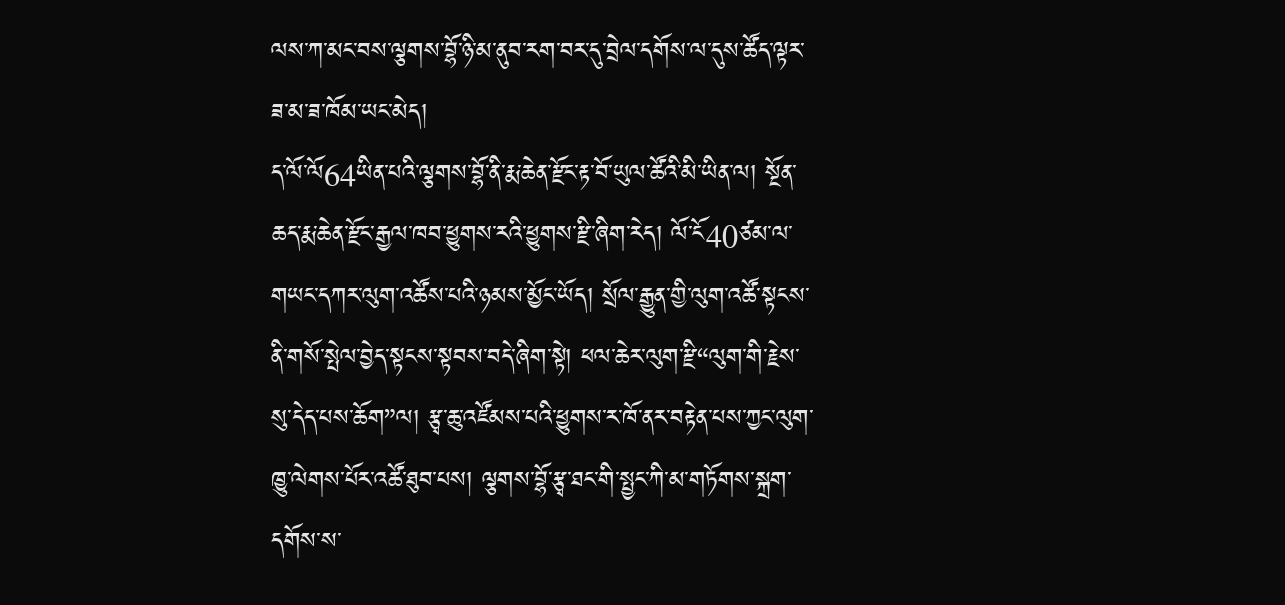ལས་ཀ་མང་བས་ལྕགས་བྷོ་ཉི་མ་ནུབ་རག་བར་དུ་བྲེལ་དགོས་ལ་དུས་ཚོད་ལྟར་ཟ་མ་ཟ་ཁོམ་ཡང་མེད།
ད་ལོ་ལོ64ཡིན་པའི་ལྕགས་བྷོ་ནི་རྨ་ཆེན་རྫོང་རྟ་བོ་ཡུལ་ཚོའི་མི་ཡིན་ལ། སྔོན་ཆད་རྨ་ཆེན་རྫོང་རྒྱལ་ཁབ་ཕྱུགས་རའི་ཕྱུགས་རྫི་ཞིག་རེད། ལོ་ངོ40ཙམ་ལ་གཡང་དཀར་ལུག་འཚོས་པའི་ཉམས་མྱོང་ཡོད། སྲོལ་རྒྱུན་གྱི་ལུག་འཚོ་སྟངས་ནི་གསོ་སྤེལ་བྱེད་སྟངས་སྟབས་བདེ་ཞིག་སྟེ། ཕལ་ཆེར་ལུག་རྫི“ལུག་གི་རྗེས་སུ་དེད་པས་ཆོག”ལ། རྩྭ་ཆུ་འཛོམས་པའི་ཕྱུགས་ར་ཁོ་ནར་བརྟེན་པས་ཀྱང་ལུག་ཁྱུ་ལེགས་པོར་འཚོ་ཐུབ་པས། ལྕགས་བྷོ་རྩྭ་ཐང་གི་སྤྱང་ཀི་མ་གཏོགས་སྐྲག་དགོས་ས་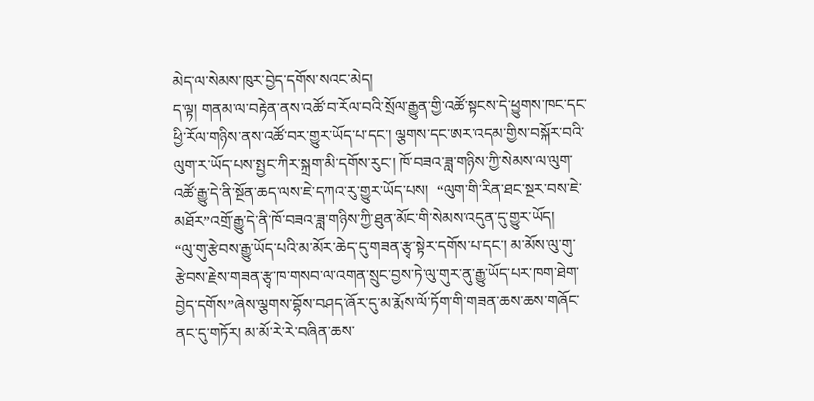མེད་ལ་སེམས་ཁུར་བྱེད་དགོས་སའང་མེད།
ད་ལྟ། གནམ་ལ་བརྟེན་ནས་འཚོ་བ་རོལ་བའི་སྲོལ་རྒྱུན་གྱི་འཚོ་སྟངས་དེ་ཕྱུགས་ཁང་དང་ཕྱི་རོལ་གཉིས་ནས་འཚོ་བར་གྱུར་ཡོད་པ་དང་། ལྕགས་དང་ཨར་འདམ་གྱིས་བསྐོར་བའི་ལུག་ར་ཡོད་པས་སྤྱང་ཀིར་སྐྲག་མི་དགོས་རུང་། ཁོ་བཟའ་ཟླ་གཉིས་ཀྱི་སེམས་ལ་ལུག་འཚོ་རྒྱུ་དེ་ནི་སྔོན་ཆད་ལས་ཇེ་དཀའ་རུ་གྱུར་ཡོད་པས།  “ལུག་གི་རིན་ཐང་སྔར་བས་ཇེ་མཐོར”འགྲོ་རྒྱུ་དེ་ནི་ཁོ་བཟའ་ཟླ་གཉིས་ཀྱི་ཐུན་མོང་གི་སེམས་འདུན་དུ་གྱུར་ཡོད།
“ལུ་གུ་རྩེབས་རྒྱུ་ཡོད་པའི་མ་མོར་ཆེད་དུ་གཟན་རྩྭ་སྟེར་དགོས་པ་དང་། མ་མོས་ལུ་གུ་རྩེབས་རྗེས་གཟན་རྩྭ་ཁ་གསབ་ལ་འགན་སྲུང་བྱས་ཏེ་ལུ་གུར་ནུ་རྒྱུ་ཡོད་པར་ཁག་ཐེག་བྱེད་དགོས”ཞེས་ལྕགས་བྷོས་བཤད་ཞོར་དུ་མ་རྨོས་ལོ་ཏོག་གི་གཟན་ཆས་ཆས་གཞོང་ནང་དུ་གཏོར། མ་མོ་རེ་རེ་བཞིན་ཆས་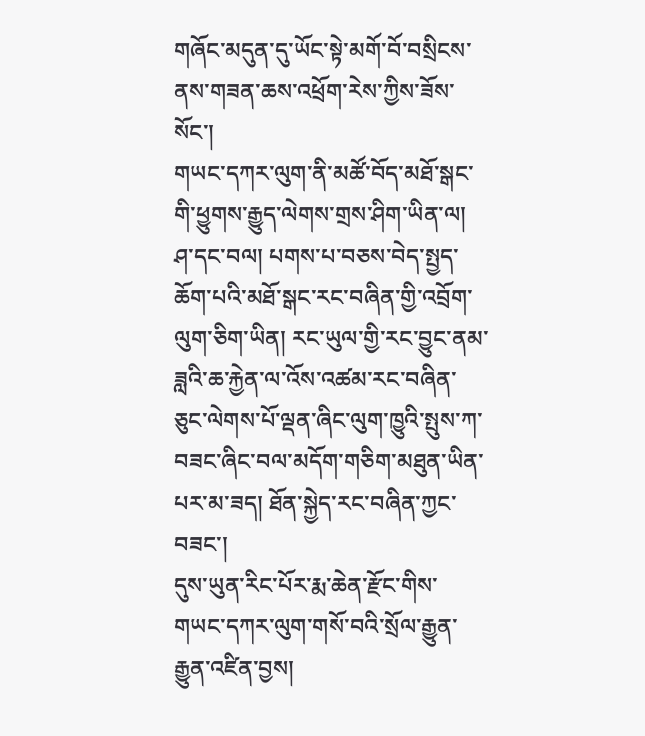གཞོང་མདུན་དུ་ཡོང་སྟེ་མགོ་བོ་བསྲིངས་ནས་གཟན་ཆས་འཕྲོག་རེས་ཀྱིས་ཟོས་སོང་།
གཡང་དཀར་ལུག་ནི་མཚོ་བོད་མཐོ་སྒང་གི་ཕྱུགས་རྒྱུད་ལེགས་གྲས་ཤིག་ཡིན་ལ། ཤ་དང་བལ། པགས་པ་བཅས་བེད་སྤྱད་ཆོག་པའི་མཐོ་སྒང་རང་བཞིན་གྱི་འབྲོག་ལུག་ཅིག་ཡིན། རང་ཡུལ་གྱི་རང་བྱུང་ནམ་ཟླའི་ཆ་རྐྱེན་ལ་འོས་འཚམ་རང་བཞིན་ཅུང་ལེགས་པོ་ལྡན་ཞིང་ལུག་ཁྱུའི་སྤུས་ཀ་བཟང་ཞིང་བལ་མདོག་གཅིག་མཐུན་ཡིན་པར་མ་ཟད། ཐོན་སྐྱེད་རང་བཞིན་ཀྱང་བཟང་།
དུས་ཡུན་རིང་པོར་རྨ་ཆེན་རྫོང་གིས་གཡང་དཀར་ལུག་གསོ་བའི་སྲོལ་རྒྱུན་རྒྱུན་འཛིན་བྱས།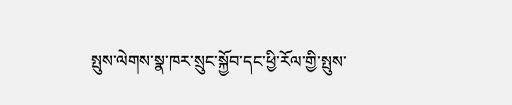སྤུས་ལེགས་སྣ་ཁར་སྲུང་སྐྱོབ་དང་ཕྱི་རོལ་གྱི་སྤུས་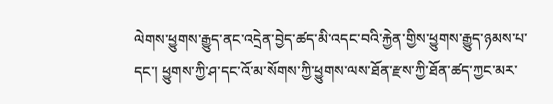ལེགས་ཕྱུགས་རྒྱུད་ནང་འདྲེན་བྱེད་ཚད་མི་འདང་བའི་རྐྱེན་གྱིས་ཕྱུགས་རྒྱུད་ཉམས་པ་དང་། ཕྱུགས་ཀྱི་ཤ་དང་འོ་མ་སོགས་ཀྱི་ཕྱུགས་ལས་ཐོན་རྫས་ཀྱི་ཐོན་ཚད་ཀྱང་མར་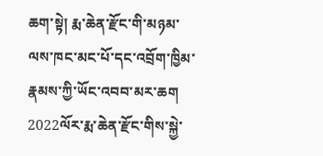ཆག་སྟེ། རྨ་ཆེན་རྫོང་གི་མཉམ་ལས་ཁང་མང་པོ་དང་འབྲོག་ཁྱིམ་རྣམས་ཀྱི་ཡོང་འབབ་མར་ཆག
2022ལོར་རྨ་ཆེན་རྫོང་གིས་སྐྱེ་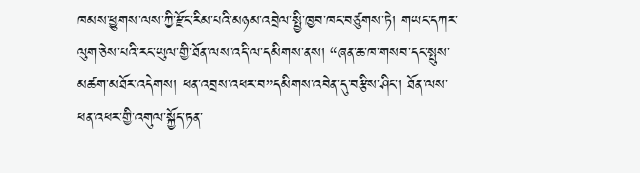ཁམས་ཕྱུགས་ལས་ཀྱི་རྫོང་རིམ་པའི་མཉམ་འབྲེལ་སྤྱི་ཁྱབ་ཁང་བཙུགས་ཏེ། གཡང་དཀར་ལུག་ཅེས་པའི་རང་ཡུལ་གྱི་ཐོན་ལས་འདི་ལ་དམིགས་ནས། “ཞན་ཆ་ཁ་གསབ་དང་སྤུས་མཚག་མཐོར་འདེགས། ཕན་འབྲས་འཕར་བ”དམིགས་འབེན་དུ་བརྩིས་ཤིང་། ཐོན་ལས་ཕན་འཕར་གྱི་འགུལ་སྐྱོད་ཏན་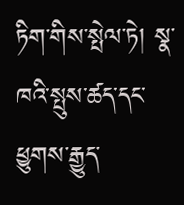ཏིག་གིས་སྤེལ་ཏེ། སྣ་ཁའི་སྤུས་ཚད་དང་ཕྱུགས་རྒྱུད་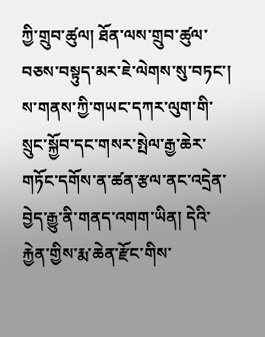ཀྱི་གྲུབ་ཚུལ། ཐོན་ལས་གྲུབ་ཚུལ་བཅས་བསྟུད་མར་ཇེ་ལེགས་སུ་བཏང་།
ས་གནས་ཀྱི་གཡང་དཀར་ལུག་གི་སྲུང་སྐྱོབ་དང་གསར་སྤེལ་རྒྱ་ཆེར་གཏོང་དགོས་ན་ཚན་རྩལ་ནང་འདྲེན་བྱེད་རྒྱུ་ནི་གནད་འགག་ཡིན། དེའི་རྐྱེན་གྱིས་རྨ་ཆེན་རྫོང་གིས་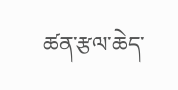ཚན་རྩལ་ཆེད་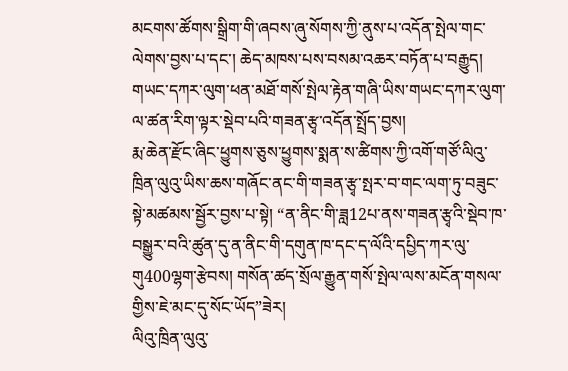མངགས་ཚོགས་སྒྲིག་གི་ཞབས་ཞུ་སོགས་ཀྱི་ནུས་པ་འདོན་སྤེལ་གང་ལེགས་བྱས་པ་དང་། ཆེད་མཁས་པས་བསམ་འཆར་བཏོན་པ་བརྒྱུད། གཡང་དཀར་ལུག་ཕན་མཐོ་གསོ་སྤེལ་རྟེན་གཞི་ཡིས་གཡང་དཀར་ལུག་ལ་ཚན་རིག་ལྟར་སྡེབ་པའི་གཟན་རྩྭ་འདོན་སྤྲོད་བྱས།
རྨ་ཆེན་རྫོང་ཞིང་ཕྱུགས་ཅུས་ཕྱུགས་སྨན་ས་ཚིགས་ཀྱི་འགོ་གཙོ་ལིའུ་ཁྲིན་ལུའུ་ཡིས་ཆས་གཞོང་ནང་གི་གཟན་རྩྭ་སྤར་བ་གང་ལག་ཏུ་བཟུང་སྟེ་མཚམས་སྦྱོར་བྱས་པ་སྟེ། “ན་ནིང་གི་ཟླ12པ་ནས་གཟན་རྩྭའི་སྡེབ་ཁ་བསྒྱུར་བའི་ཚུན་དུ་ན་ནིང་གི་དགུན་ཁ་དང་ད་ལོའི་དཔྱིད་ཀར་ལུ་གུ400ལྷག་རྩེབས། གསོན་ཚད་སྲོལ་རྒྱུན་གསོ་སྤེལ་ལས་མངོན་གསལ་གྱིས་ཇེ་མང་དུ་སོང་ཡོད”ཟེར།
ལིའུ་ཁྲིན་ལུའུ་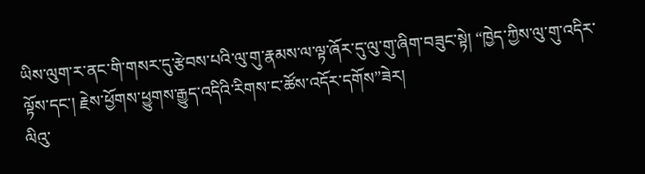ཡིས་ལུག་ར་ནང་གི་གསར་དུ་རྩེབས་པའི་ལུ་གུ་རྣམས་ལ་ལྟ་ཞོར་དུ་ལུ་གུ་ཞིག་བཟུང་སྟེ། “ཁྱེད་ཀྱིས་ལུ་གུ་འདིར་ལྟོས་དང་། རྗེས་ཕྱོགས་ཕྱུགས་རྒྱུད་འདིའི་རིགས་ང་ཚོས་འདོར་དགོས”ཟེར།
ལིའུ་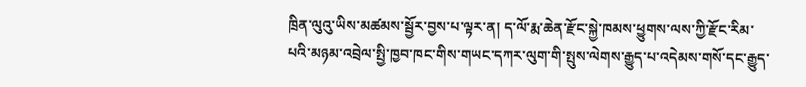ཁྲིན་ལུའུ་ཡིས་མཚམས་སྦྱོར་བྱས་པ་ལྟར་ན། ད་ལོ་རྨ་ཆེན་རྫོང་སྐྱེ་ཁམས་ཕྱུགས་ལས་ཀྱི་རྫོང་རིམ་པའི་མཉམ་འབྲེལ་སྤྱི་ཁྱབ་ཁང་གིས་གཡང་དཀར་ལུག་གི་སྤུས་ལེགས་རྒྱུད་པ་འདེམས་གསོ་དང་རྒྱུད་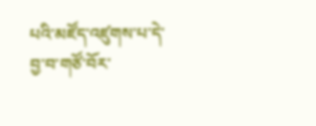པའི་མཛོད་འཛུགས་པ་དེ་བྱ་བ་གཙོ་བོར་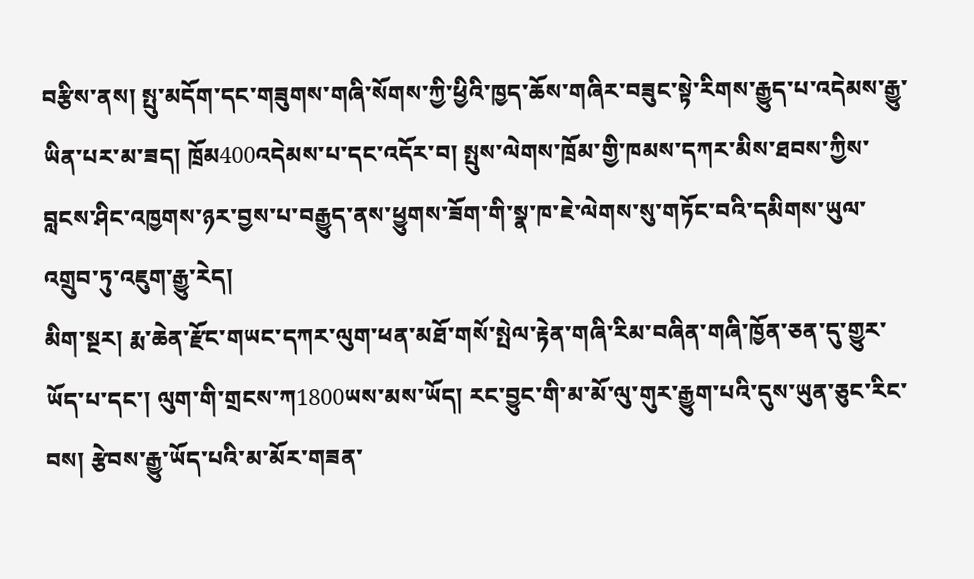བརྩིས་ནས། སྤུ་མདོག་དང་གཟུགས་གཞི་སོགས་ཀྱི་ཕྱིའི་ཁྱད་ཆོས་གཞིར་བཟུང་སྟེ་རིགས་རྒྱུད་པ་འདེམས་རྒྱུ་ཡིན་པར་མ་ཟད། ཁྲོམ400འདེམས་པ་དང་འདོར་བ། སྤུས་ལེགས་ཁྲོམ་གྱི་ཁམས་དཀར་མིས་ཐབས་ཀྱིས་བླངས་ཤིང་འཁྱགས་ཉར་བྱས་པ་བརྒྱུད་ནས་ཕྱུགས་ཟོག་གི་སྣ་ཁ་ཇེ་ལེགས་སུ་གཏོང་བའི་དམིགས་ཡུལ་འགྲུབ་ཏུ་འཇུག་རྒྱུ་རེད།
མིག་སྔར། རྨ་ཆེན་རྫོང་གཡང་དཀར་ལུག་ཕན་མཐོ་གསོ་སྤེལ་རྟེན་གཞི་རིམ་བཞིན་གཞི་ཁྱོན་ཅན་དུ་གྱུར་ཡོད་པ་དང་། ལུག་གི་གྲངས་ཀ1800ཡས་མས་ཡོད། རང་བྱུང་གི་མ་མོ་ལུ་གུར་རྒྱུག་པའི་དུས་ཡུན་ཅུང་རིང་བས། རྩེབས་རྒྱུ་ཡོད་པའི་མ་མོར་གཟན་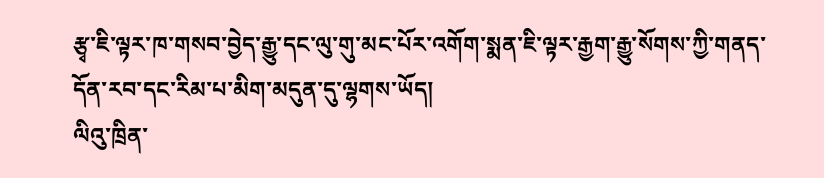རྩྭ་ཇི་ལྟར་ཁ་གསབ་བྱེད་རྒྱུ་དང་ལུ་གུ་མང་པོར་འགོག་སྨན་ཇི་ལྟར་རྒྱག་རྒྱུ་སོགས་ཀྱི་གནད་དོན་རབ་དང་རིམ་པ་མིག་མདུན་དུ་ལྷགས་ཡོད།
ལིའུ་ཁྲིན་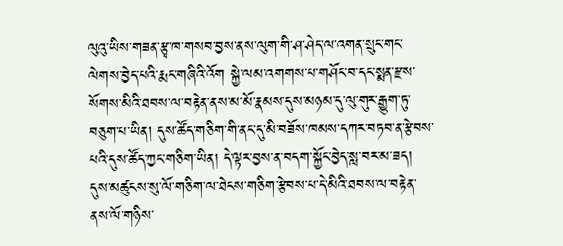ལུའུ་ཡིས་གཟན་རྩྭ་ཁ་གསབ་བྱས་ནས་ལུག་གི་ཤ་ཤེད་ལ་འགན་སྲུང་གང་ལེགས་བྱེད་པའི་རྨང་གཞིའི་འོག སྐྱེ་ལམ་འགགས་པ་གཤོང་བ་དང་སྨན་རྫས་སོགས་མིའི་ཐབས་ལ་བརྟེན་ནས་མ་མོ་རྣམས་དུས་མཉམ་དུ་ལུ་གུར་རྒྱུག་ཏུ་བཅུག་པ་ཡིན། དུས་ཚོད་གཅིག་གི་ནང་དུ་མི་བཟོས་ཁམས་དཀར་བཏབ་ན་རྩེབས་པའི་དུས་ཚོད་ཀྱང་གཅིག་ཡིན། དེ་ལྟར་བྱས་ན་བདག་སྐྱོང་བྱེད་སླ་བར་མ་ཟད། དུས་མཚུངས་སུ་ལོ་གཅིག་ལ་ཐེངས་གཅིག་རྩེབས་པ་དེ་མིའི་ཐབས་ལ་བརྟེན་ནས་ལོ་གཉིས་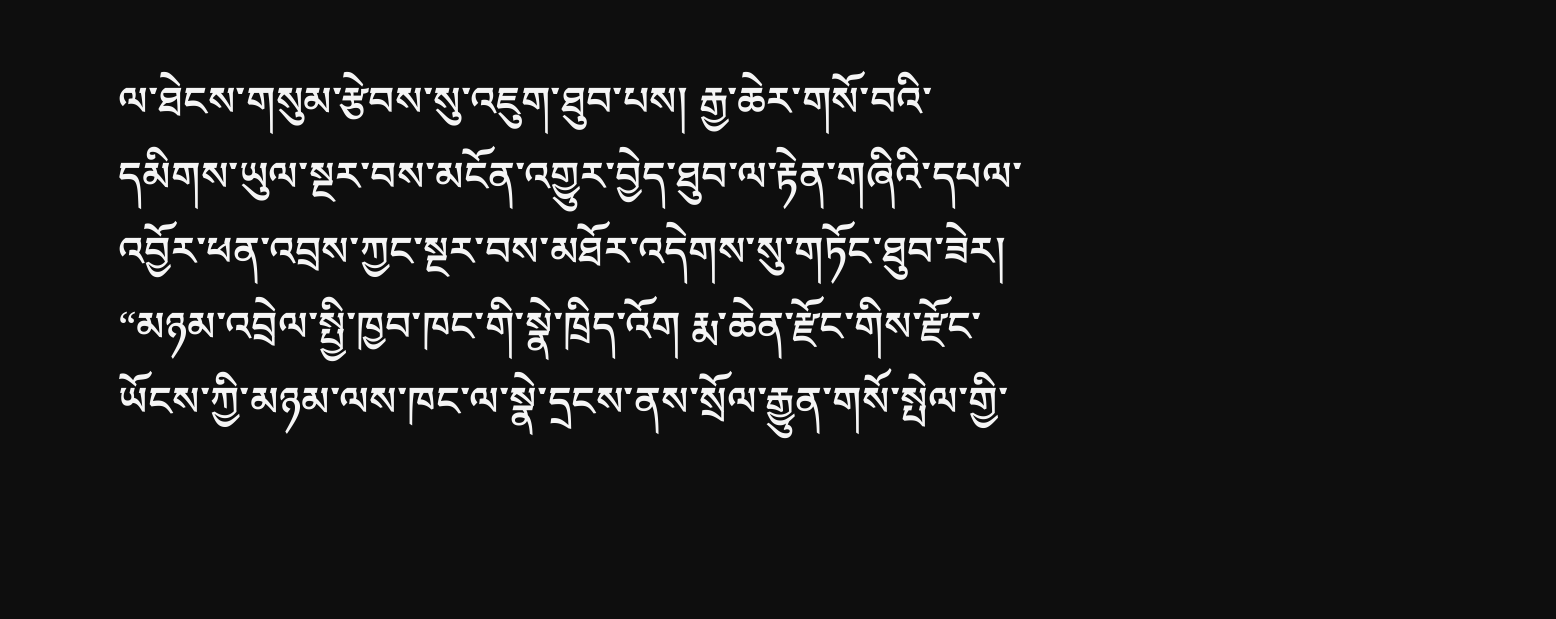ལ་ཐེངས་གསུམ་རྩེབས་སུ་འཇུག་ཐུབ་པས། རྒྱ་ཆེར་གསོ་བའི་དམིགས་ཡུལ་སྔར་བས་མངོན་འགྱུར་བྱེད་ཐུབ་ལ་རྟེན་གཞིའི་དཔལ་འབྱོར་ཕན་འབྲས་ཀྱང་སྔར་བས་མཐོར་འདེགས་སུ་གཏོང་ཐུབ་ཟེར།
“མཉམ་འབྲེལ་སྤྱི་ཁྱབ་ཁང་གི་སྣེ་ཁྲིད་འོག རྨ་ཆེན་རྫོང་གིས་རྫོང་ཡོངས་ཀྱི་མཉམ་ལས་ཁང་ལ་སྣེ་དྲངས་ནས་སྲོལ་རྒྱུན་གསོ་སྤེལ་གྱི་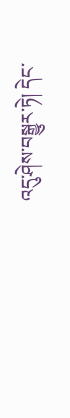འདུ་ཤེས་བསྒྱུར་ཏེ། དེང་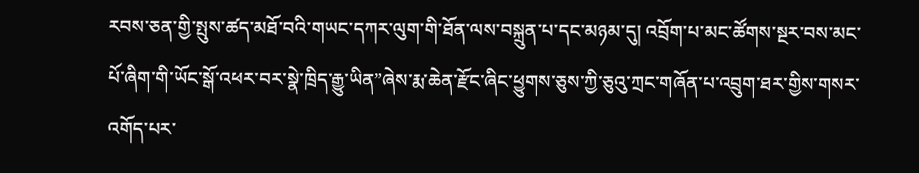རབས་ཅན་གྱི་སྤུས་ཚད་མཐོ་བའི་གཡང་དཀར་ལུག་གི་ཐོན་ལས་བསྐྲུན་པ་དང་མཉམ་དུ། འབྲོག་པ་མང་ཚོགས་སྔར་བས་མང་པོ་ཞིག་གི་ཡོང་སྒོ་འཕར་བར་སྣེ་ཁྲིད་རྒྱུ་ཡིན”ཞེས་རྨ་ཆེན་རྫོང་ཞིང་ཕྱུགས་ཅུས་ཀྱི་ཅུའུ་ཀྲང་གཞོན་པ་འབྲུག་ཐར་གྱིས་གསར་འགོད་པར་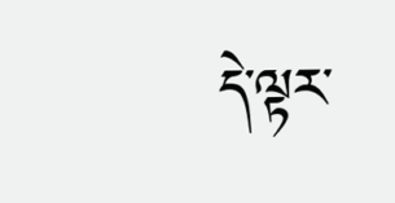དེ་ལྟར་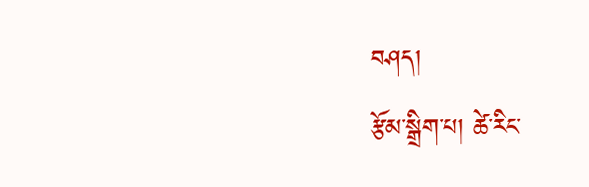བཤད།
རྩོམ་སྒྲིག་པ། ཚེ་རིང་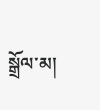སྒྲོལ་མ།